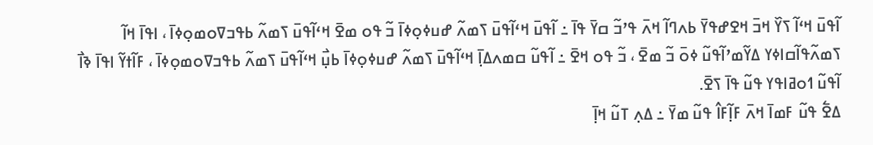ߊ߬ߟߎ߫ ߞߵߊ߬ ߖߌ߰ ߞߏ߫ ߞߐߝߟߌ߫ ߕߍߣߊ߬ ߞߍ߫ ߟߴߏ߬ ߛߌ߫ ߟߊ߫ ߸ ߊ߬ߟߎ߫ ߞߵߊ߬ߟߎ߫ ߖߘߍ߬ ߝߎߦߋ߲ߦߊ߫ ߏ߬ ߟߋ ߘߐ߫ ߞߵߊ߬ߟߎ߫ ߖߘߍ߬ ߕߟߏߜߋߘߋ߲ߦߊ߫ ، ߊߟߊ߫ ߞߊ߬ ߖߘߍ߬ߟߊ߬ߛߊߦߌ ߡߌ߬ߘߴߊ߬ߟߎ߬ ߦߋ߫ ߏ߬ ߘߐ߫ ، ߏ߬ ߟߋ ߞߐ߫ ߸ ߊ߬ߟߎ߬ ߛߘߍߡߊ߲߫ ߞߵߊ߬ߟߎ߫ ߖߘߍ߬ ߝߎߦߋ߲ߦߊ߫ ߕߎ߲߯ ߞߵߊ߬ߟߎ߫ ߖߘߍ߬ ߕߟߏߜߋߘߋ߲ߦߊ߫ ، ߓߊ߬ߙߌ߬ ߊߟߊ߫ ߢߊ߯ ߊ߬ߟߎ߬ ߗߋߥߊߟߌ ߟߎ߬ ߟߊ߫ ߖߐ߫.
ߡߐ߱ ߟߎ߬ ߓߘߊ߫ ߞߍ߫ ߓߊ߲߬ߓߊ߮ ߟߎ߬ ߘߌ߫ ߸ ߡߍ߲ ߠߎ߬ ߞߊ߲߫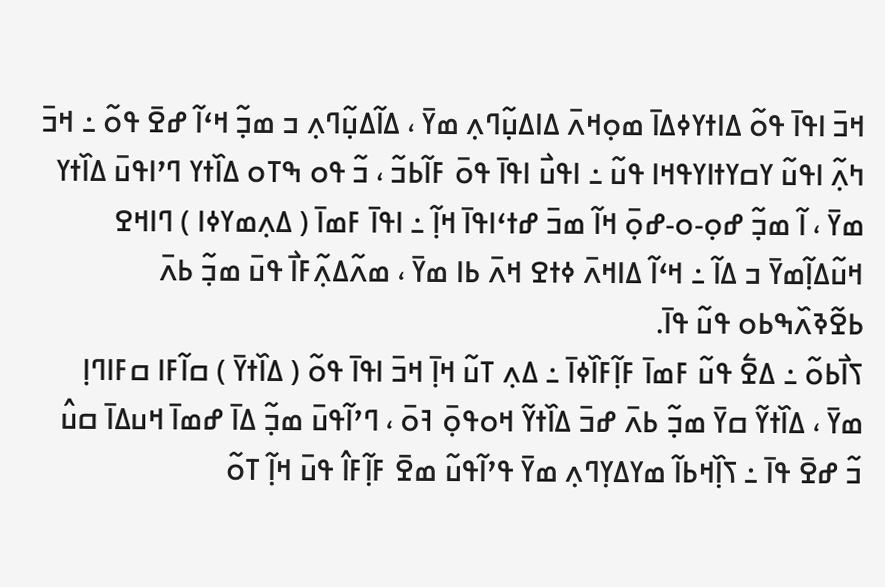ߞߏ߫ ߊߟߊ߫ ߟߋ߬ ߡߊߙߌߦߡߊ߫ ߘߋ߲ߞߍ߫ ߡߊߡߎ߲߬ߣߍ߲ ߘߌ߫ ، ߡߊ߬ߡߎ߲߬ߣߍ߲ ߏ ߘߏ߲߬ ߞߵߊ߬ ߝߐ߫ ߟߋ߬ ߸ ߞߏ߫ ߤߍ߲߬ ߊߟߎ߬ ߌߛߌߙߊߌߟߞߊ ߟߎ߬ ߸ ߊߟߎ߯ ߊߟߊ߫ ߟߋ߫ ߓߊ߬ߕߏ߬ ، ߏ߬ ߟߋ ߒߠߋ ߡߊ߰ߙߌ ߣߴߊߟߎ߫ ߡߊ߰ߙߌ ߘߌ߫ ، ߊ߬ ߘߏ߲߬ ߝߋ߲-ߋ-ߝߋ߲߫ ߞߊ߬ ߘߏ߫ ߝߙߵߊߟߊ߫ ߞߊ߲߬ ߸ ߊߟߊ߫ ߓߘߊ߫ ( ߡߍ߲ߘߌߦߊ ) ߣߊߞߐ ߞߎ߬ߡߊ߲߬ߘߌ߫ ߏ ߡߊ߬ ߸ ߞߵߊ߬ ߡߊߞߍ߫ ߦߙߐ ߞߍ߫ ߕߊ ߘߌ߫ ، ߘߍ߬ߡߍ߲߬ߓߊ߯ ߟߎ߫ ߘߏ߲߬ ߕߍ߫ ߕߐ߬ߢߍ߰ߒߕߋ ߟߎ߬ ߟߊ߫.
ߖߊ߯ߕߋ߬ ߸ ߡߐ߱ ߟߎ߬ ߓߘߊ߫ ߓߊ߲߬ߓߊ߰ߦߊ߫ ߸ ߡߍ߲ ߠߎ߬ ߞߊ߲߫ ߞߏ߫ ߊߟߊ߫ ߟߋ߬ ( ߡߊ߰ߙߌ߫ ) ߛߊ߬ߓߊ ߛߓߊߣߊ߲ ߘߌ߫ ، ߡߊ߰ߙߌ߬ ߛߌ߫ ߘߏ߲߬ ߕߍ߫ ߝߏ߫ ߡߊ߰ߙߌ߬ ߞߋߟߋ߲߫ ߔߋ߫ ، ߣߴߊ߬ߟߎ߫ ߘߏ߲߬ ߡߊ߫ ߝߘߊ߫ ߞߎߡߊ߫ ߛߎ߮ ߏ߬ ߝߐ߫ ߟߊ߫ ߸ ߖߊ߲߰ߞߕߊ߬ ߘߌߡߌ߲ߣߍ߲ ߘߌ߫ ߟߴߊ߬ߟߎ߬ ߘߐ߫ ߓߊ߲߬ߓߊ߮ ߟߎ߫ ߞߊ߲߬ ߠߋ߬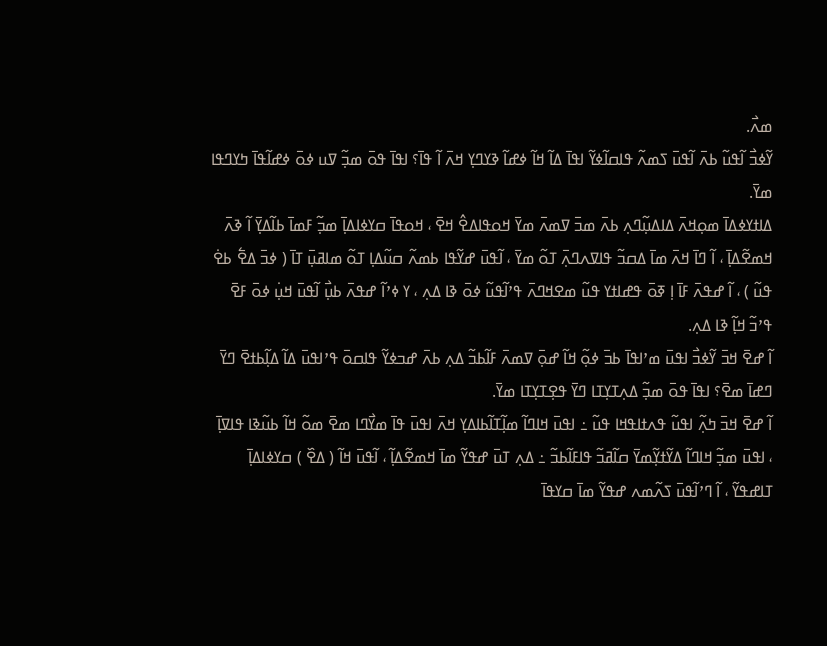ߘߍ߯.
ߌ߬ߦߏ߯ ߊ߬ߟߎ߬ ߕߍ߫ ߊ߬ߟߎ߫ ߖߘߍ߬ ߟߊߛߊ߬ߦߌ߬ ߊߟߊ߫ ߡߊ߬ ߞߊ߬ ߦߝߊ߬ ߢߌߣߌ߲ ߞߍ߫ ߊ߬ ߟߊ߫؟ ߊߟߊ߫ ߟߋ߫ ߘߏ߲߬ ߜߎ ߦߋ߫ ߦߝߊ߬ߟߊ߫ ߤߌߣߟߊ ߘߌ߫.
ߡߊߙߌߦߡߊ߫ ߘߋ߲ߞߍ߫ ߡߊߡߎ߲߬ߣߍ߲ ߕߍ߫ ߘߏ߫ ߜߘߍ߫ ߘߌ߫ ߞߋߟߊߡߐ߮ ߞߐ߫ ، ߞߋߟߊ߫ ߛߌߦߊߡߊ߲߫ ߘߏ߲߬ ߓߘߊ߫ ߕߊ߬ߡߌ߲߫ ߊ߬ ߢߍ߫ ߞߘߐ߬ߡߊ߲߫ ، ߊ߬ ߣߊ߫ ߞߍ߫ ߘߊ߫ ߡߛߏ߬ ߟߊߜߍߣߍ߲߫ ߠߋ߬ ߘߌ߫ ، ߊ߬ߟߎ߫ ߝߌ߬ߟߊ ߕߘߍ߬ ߛߎ߬ߡߊ߲ ߠߋ߬ ߘߊߥߎ߲߫ ߠߊ߫ ( ߦߏ߫ ߡߐ߱ ߕߐ߭ ߟߎ߬ ) ، ߊ߬ ߝߟߍ߫ ߓߊ߫ ߊ߲ ߧߋ߫ ߟߝߊߙߌ ߟߎ߬ ߘߐߞߣߍ߫ ߟߴߊ߬ߟߎ߬ ߦߋ߫ ߢߊ ߡߍ߲ ، ߌ ߦߴߊ߬ ߝߟߍ߫ ߕߎ߲߯ ߊ߬ߟߎ߫ ߞߎ߲߭ ߦߋ߫ ߓߐ߫ ߟߴߏ߬ ߞߊ߲߬ ߢߊ ߡߍ߲.
ߊ߬ ߝߐ߫ ߞߏ߫ ߌ߬ߦߏ߯ ߊߟߎ߫ ߘߴߊߟߊ߫ ߕߏ߫ ߦߋ߲߬ ߞߊ߬ ߝߋ߲߫ ߜߘߍ߫ ߓߊ߬ߕߏ߬ ߡߍ߲ ߕߍ߫ ߝߏߦߌ߬ ߟߊߛߋ߫ ߟߴߊߟߎ߫ ߡߊ߬ ߡߊ߲߬ߕߙߐ߫ ߣߌ߫ ߣߝߊ߫ ߘߐ߫؟ ߊߟߊ߫ ߟߋ߫ ߘߏ߲߬ ߡߍ߲ߠߌ߲ߠߊ ߣߌ߫ ߟߐ߲ߠߌ߲ߠߊ ߘߌ߫.
ߊ߬ ߝߐ߫ ߞߏ߫ ߤߍ߲߬ ߊߟߎ߬ ߟߍߙߊߟߞߊ ߟߎ߬ ߸ ߊߟߎ߫ ߞߊߣߊ߬ ߘߊ߲߬ߠߊ߬ߕߊߡߌ߲ ߞߍ߫ ߊߟߎ߫ ߟߊ߫ ߘߌ߯ߣߊ ߘߐ߫ ߘߋ߬ ߞߊ߬ ߕߎ߬ߢߊ ߟߊߜߊ߲߫ ، ߊߟߎ߫ ߘߏ߲߬ ߞߊߣߊ߬ ߡߌ߬ߙߌ߲߬ߘߌ߫ ߛߊ߬ߥߏ߬ ߟߊߓߊ߬ߕߏ߬ ߸ ߡߍ߲ ߠߎ߫ ߝߟߌ߬ ߘߊ߫ ߞߘߐ߬ߡߊ߲߬ ، ߊ߬ߟߎ߫ ߞߊ߬ ( ߡߐ߰ ) ߛߌߦߊߡߊ߲߫ ߠߊߝߟߌ߬ ، ߊ߬ ߣߴߊ߬ߟߎ߫ ߖߍ߬ߘߍ ߝߟߌ߬ ߘߊ߫ ߛߌߟߊ߫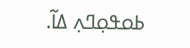ߕߋߟߋ߲ߣߍ߲ ߡߊ߬.